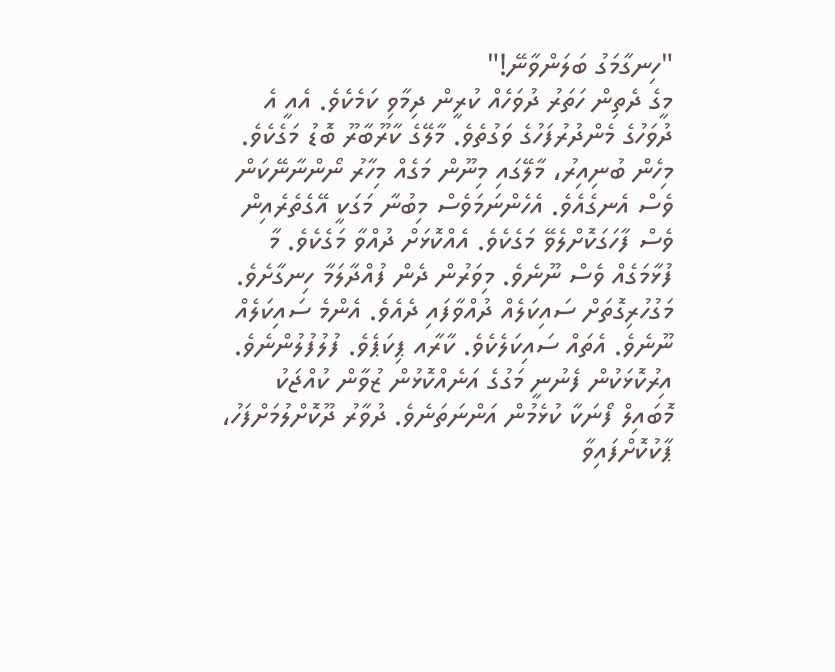"ހިނގާމަގު ބަލަންވާނޭ!"
މީގެ ދެތިން ހަތަރު ދުވަހެއް ކުރީން ދިމާވި ކަމެކެވެ. އެއީ އެ ދުވަހުގެ މެންދުރުފަހުގެ ވަގުތެވެ. މާލޭގެ ކާރޫބާރޫ ބޮޑު މަގެކެވެ. މިހެން ބުނިއިރު، މާލޭގައި މިނޫން މަގެއް މިހާރު ނޯންނާނޭކަން ވެސް އެނގެއެވެ. އެހެންނަމަވެސް މިބުނާ މަގަކީ އޭގެތެރެއިން ވެސް ފާހަގަކޮށްލެވޭ މަގެކެވެ. އެއްކޮޅަށް ދުއްވާ މަގެކެވެ. މާ ފުޅާމަގެއް ވެސް ނޫނެވެ. މިވަރުން ދެން ފުއްދާލަމާ ހިނގާށެވެ.
މަގުހުރިގޮތަށް ސައިކަލެއް ދުއްވާފައި ދެއެވެ. އެންމެ ސައިކަލެއް ނޫނެވެ. އެތައް ސައިކަލެކެވެ. ކާރާއ ޕިކަޕެވެ. ފުލުފުލުންނެވެ. އިރުކޮޅަކުން ފެނުނީ މަގުގެ އަނެއްކޮޅުން ޒުވާން ކުއްޖަކު މޮބައިލް ފޯނަކާ ކުޅެމުން އަންނަތަނެވެ. ދުވާރު ދޫކޮށްލުމަށްފަހު، ޕާކުކޮށްފައިވާ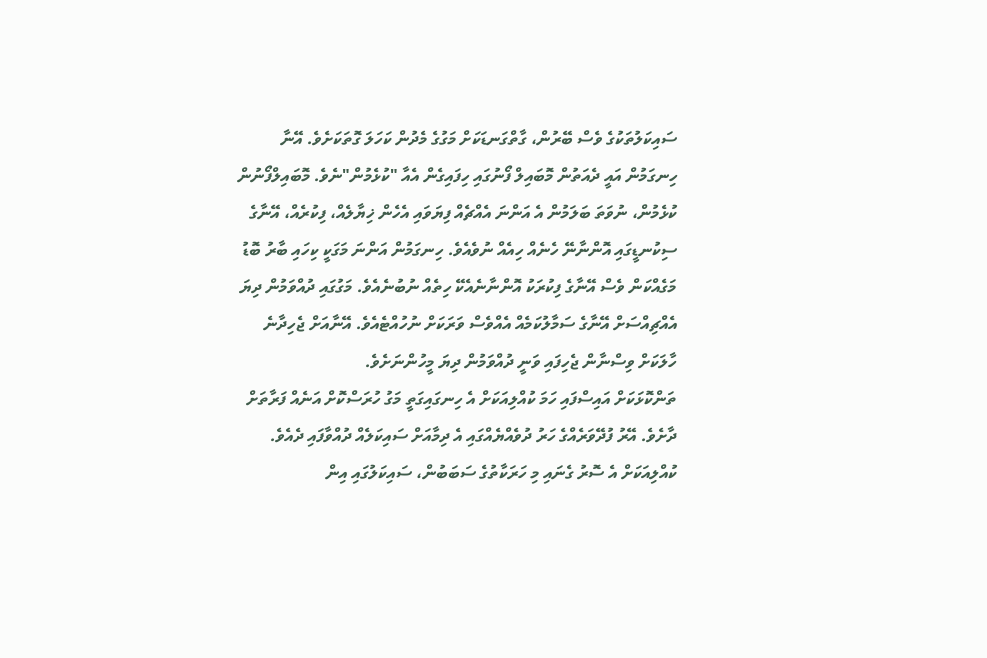ސައިކަލުތަކުގެ ވެސް ބޭރުން، ގާތްގަނޑަކަށް މަގުގެ މެދުން ކަހަލަ ގޮތަކަށެވެ. އޭނާ ހިނގަމުން އައީ ދެއަތުން މޮބައިލް ފޯނުގައި ހިފައިގެން އެއާ "ކުޅެމުން"ނެވެ. މޮބައިލްފޯނުން ކުޅެމުން، ނުވަތަ ބަލަމުން އެ އަންނަ އެއްޗެއް ފިޔަވައި އެހެން ޚިޔާލެއް، ފިކުރެއް، އޭނާގެ ސިކުނޑީގައި އޮންނާނޭ ހެނެއް ހިއެއް ނުވެއެވެ. ހިނގަމުން އަންނަ މަގަކީ ކިހައި ބާރު ބޮޑު މަގެއްކަން ވެސް އޭނާގެ ފިކުރަކު އޮންނާނެއެކޭ ހިތެއް ނުބުނެއެވެ. މަގުގައި ދުއްވަމުން ދިޔަ އެއްޗިއްސަށް އޭނާގެ ސަމާލުކަމެއް އެއްވެސް ވަރަކަށް ނުހުއްޓެއެވެ. އޭނާއަށް ޖެހިދާނެ ހާލަކަށް ވިސްނާން ޖެހިފައި ވަނީ ދުއްވަމުން ދިޔަ މީހުންނަށެވެ.
ތަންކޮޅަކަށް އައިސްފައި ހަމަ ކުއްލިއަކަށް އެ ހިނގައިގަތީ މަގު ހުރަސްކޮށް އަނެއް ފަރާތަށް ދާށެވެ. އޭރު ފުދޭވަރެއްގެ ހަރު ދުވެއްޔެއްގައި އެ ދިމާއަށް ސައިކަލެއް ދުއްވާފައި ދެއެވެ. ކުއްލިއަކަށް އެ ސޮރު ގެނައި މި ހަރަކާތުގެ ސަބަބުން، ސައިކަލުގައި އިން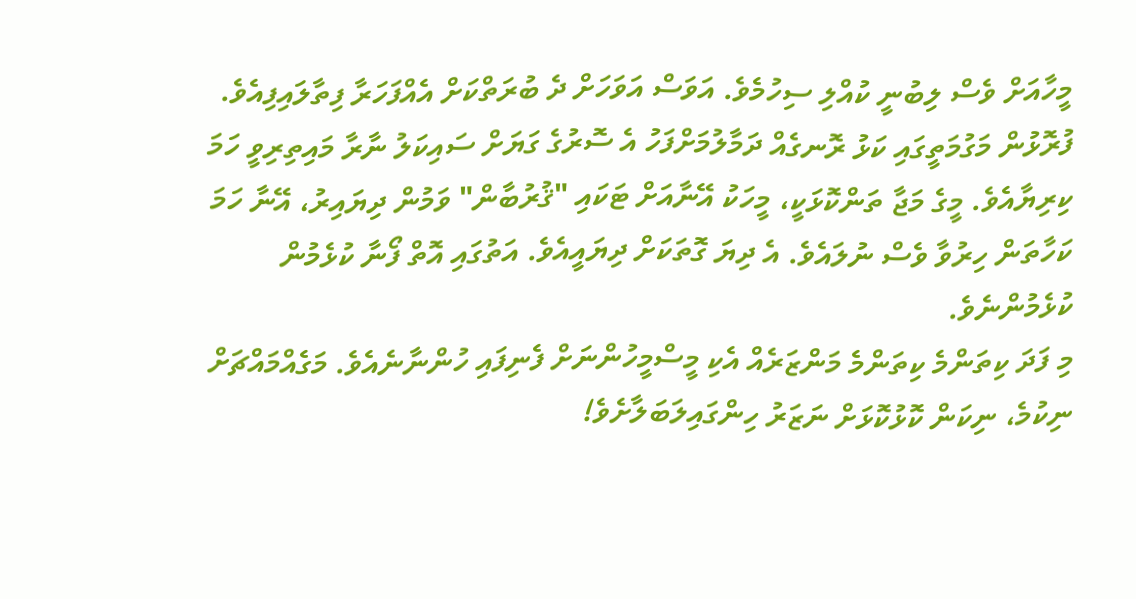މީހާއަށް ވެސް ލިބުނީ ކުއްލި ސިހުމެވެ. އަވަސް އަވަހަށް ދެ ބުރަތްކަށް އެއްފަހަރާ ފިތާލައިފިއެވެ. ފުރޮޅުން މަގުމަތީގައި ކަޅު ރޮނގެއް ދަމާލުމަށްފަހު އެ ސޮރުގެ ގަޔަށް ސައިކަލު ނާރާ މައިތިރިވީ ހަމަ ކިރިޔާއެވެ. މީގެ މަޖާ ތަންކޮޅަކީ، މީހަކު އޭނާއަށް ޓަކައި "ޤުރުބާން" ވަމުން ދިޔައިރު، އޭނާ ހަމަ ކަހާތަން ހިރުވާ ވެސް ނުލައެވެ. އެ ދިޔަ ގޮތަކަށް ދިޔައީއެވެ. އަތުގައި އޮތް ފޯނާ ކުޅެމުން ކުޅެމުންނެވެ.
މި ފަދަ ކިތަންމެ ކިތަންމެ މަންޒަރެއް އެކި މީސްމީހުންނަށް ފެނިފައި ހުންނާނެއެވެ. މަގެއްމައްޗަށް ނިކުމެ، ނިކަން ކޮޅުކޮޅަށް ނަޒަރު ހިންގައިލަބަލާށެވެ!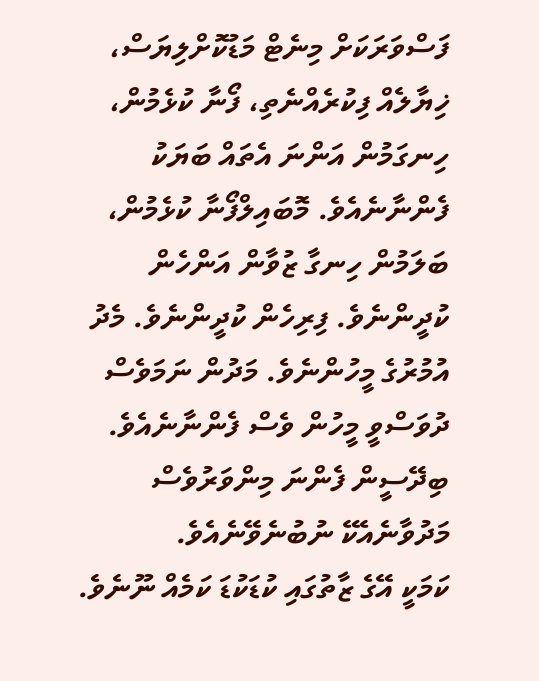ފަސްވަރަކަށް މިނެޓް މަޑުކޮށްލިޔަސް، ޚިޔާލެއް ފިކުރެއްނެތި، ފޯނާ ކުޅެމުން، ހިނގަމުން އަންނަ އެތައް ބަޔަކު ފެންނާނެއެވެ. މޮބައިލްފޯނާ ކުޅެމުން، ބަލަމުން ހިނގާ ޒުވާން އަންހެން ކުދީންނެވެ. ފިރިހެން ކުދީންނެވެ. މެދު އުމުރުގެ މީހުންނެވެ. މަދުން ނަމަވެސް ދުވަސްވީ މީހުން ވެސް ފެންނާނެއެވެ. ބިދޭސީން ފެންނަ މިންވަރުވެސް މަދުވާނެއެކޭ ނުބުނެވޭނެއެވެ.
ކަމަކީ އޭގެ ޒާތުގައި ކުޑަކުޑަ ކަމެއް ނޫނެވެ.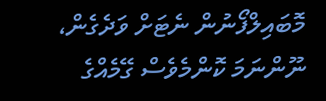މޮބައިލްފޯނުން ނެޓަށް ވަދެގެން، ނޫންނަމަ ކޮންމެވެސް ގޭމެއްގެ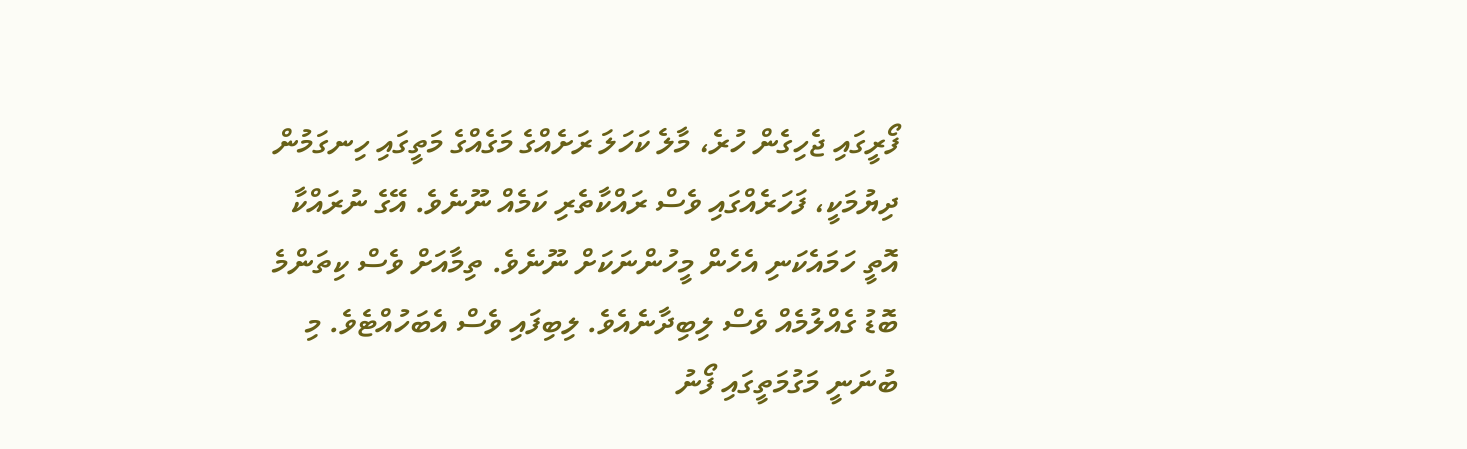ފޯރީގައި ޖެހިގެން ހުރެ، މާލެ ކަހަލަ ރަށެއްގެ މަގެއްގެ މަތީގައި ހިނގަމުން ދިޔުމަކީ، ފަހަރެއްގައި ވެސް ރައްކާތެރި ކަމެއް ނޫނެވެ. އޭގެ ނުރައްކާ އޮތީ ހަމައެކަނި އެހެން މީހުންނަކަށް ނޫނެވެ. ތިމާއަށް ވެސް ކިތަންމެ ބޮޑު ގެއްލުމެއް ވެސް ލިބިދާނެއެވެ. ލިބިފައި ވެސް އެބަހުއްޓެވެ. މި ބުނަނީ މަގުމަތީގައި ފޯނު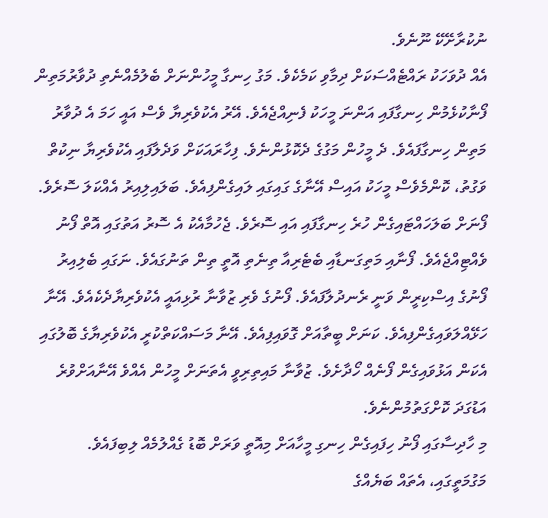ނުކުރާށޭކޭ ނޫނެވެ.
އެއް ދުވަހަކު ރައްޓެއްސަކަށް ދިމާވި ކަމެކެވެ. މަގު ހިނގާ މީހުންނަށް ބެލުމެއްނެތި ދުވާރުމަތިން ފޯނާކުޅެމުން ހިނގާފައި އަންނަ މީހަކު ފެނިއްޖެއެވެ. އޭރު އެކުވެރިޔާ ވެސް އައީ ހަމަ އެ ދުވާރު މަތިން ހިނގާފައެވެ. ދެ މީހުން މަގުގެ ދެކޮޅުންނެވެ. ފިހާރައަކަށް ވަދެލާފައި އެކުވެރިޔާ ނިކުތް ވަގުތު، ކޮންމެވެސް މީހަކު އައިސް އޭނާގެ ގައިގައި ލައިގެންފިއެވެ. ބަލައިލިއިރު އެއްކަލަ ސޮރެވެ. ފޯނަށް ބަލަހައްޓައިގެން ހުރެ ހިނގާފައި އައި ސޮރެވެ. ޖެހުމާއެކު އެ ސޮރު އަތުގައި އޮތް ފޯނު ވެއްޓިއްޖެއެވެ. ފޯނާއި މަތިގަނޑާއި ބެޓެރިއާ ތިނެތި އޮތީ ތިން ތަނުގައެވެ. ނަގައި ބެލިއިރު ފޯނުގެ އިސްކިރީން ވަނީ ރެނދުލާފައެވެ. ފޯނުގެ ވެރި ޒުވާނާ ރުޅިއައީ އެކުވެރިޔާދެކެއެވެ. އޭނާ ހަޅޭއްލަވައިގެންފިއެވެ. ކަނަށް ބީތާއަށް ގޮވައިފިއެވެ. އޭނާ މަސައްކަތްކުރީ އެކުވެރިޔާގެ ބޮލުގައި އެކަން އަޅުވައިގެން ފޯނެއް ހޯދާށެވެ. ޒުވާނާ މައިތިރިވީ އެތަނަށް މީހުން އެއްވެ އޭނާއަށްވުރެ އަޑުގަދަ ކޮށްގަތުމުންނެވެ.
މި ހާދިސާގައި ފޯނު ހިފައިގެން ހިނގި މީހާއަށް މިއޮތީ ވަރަށް ބޮޑު ގެއްލުމެއް ލިބިފައެވެ. މަގުމަތީގައި، އެތައް ބަޔެއްގެ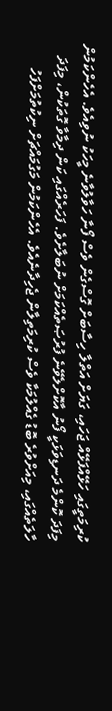ކުރިމަތީގައި ހަޅޭއްފަޅޭއް ޖަހައި، ގަޔަށް އަތްލާ ހިސާބަށް ގޮސްގެން ވެސް ފޯނާ ހަވާލުވާނެ މީހަކު ނުވިއެވެ. އެހެންކަމުން މިފަދަ ކޮންމެ ދަނޑިވަޅަކީ ފޯނު އާކޮށްލެވޭނެ ފުރުޞަތެއްކަމަށް ނުބަލާށެވެ. ފަހަރެއްގައި ކަން ދިމާވާ ގޮތަކުން، މިފަދަ ހާލަތެއްގައި، މިއަށްވުރެ ބޮޑު ގެއްލުމަކާ ވެސް ކުރިމަތިލާން ޖެހިދާނެއެވެ. އެހެންކަމުން މަގުމައްޗަށް ނިކުތުމަށްފަހު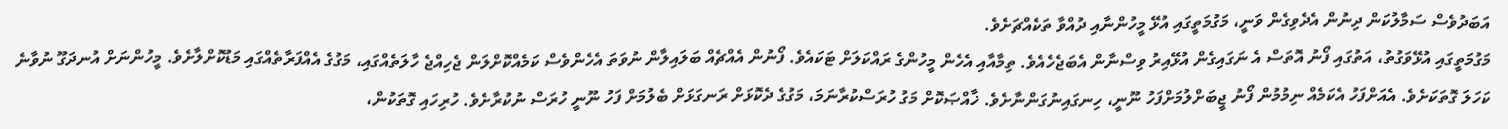އަބަދުވެސް ސަމާލުކަން ދިނުން އެދެވިގެން ވަނީ، މަގުމަތީގައި އުޅޭ މީހުންނާއި ދުއްވާ ތަކެއްޗަށެވެ.
މަގުމަތީގައި އުޅޭވަގުތު، އަތުގައި ފޯނު އޮތަސް އެ ނަގައިގެން އުޅޭއިރު ވިސްނާން އެބަޖެހެއެވެ. ތިމާއާއި އެހެން މީހުންގެ ރައްކަލަށް ޓަކައެވެ. ފޯނުން އެއްޗެއް ބަލައިލާން ނުވަތަ އެހެންވެސް ކަމެއްކޮށްލަން ޖެހިއްޖެ ހާލަތެއްގައި، މަގުގެ އެއްފަރާތެއްގައި މަޑުކޮށްލާށެވެ. މީހުންނަށް އުނދަގޫ ނުވާނެ ކަހަލަ ގޮތަކަށެވެ. އެއަށްފަހު އެކަމެއް ނިމުމުން ފޯނު ޖީބަށްލުމަށްފަހު ނޫނީ، ހިނގައިނުގަންނާށެވެ. ޚާއްޞަކޮށް މަގު ހުރަސްކުރާނަމަ، މަގުގެ ދެކޮޅަށް ރަނގަޅަށް ބެލުމަށް ފަހު ނޫނީ ހުރަސް ނުކުރާށެވެ. ހުރިހައި ގޮތަކުން،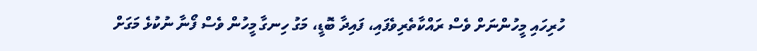ހުރިހައި މީހުންނަށް ވެސް ރައްކާތެރިވެފައި، ފައިދާ ބޮޑީ، މަގު ހިނގާ މީހުން ވެސް ފޯނާ ނުކުޅެ މަގަށް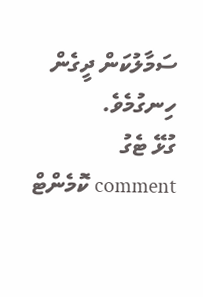ސަމާލުކަން ދީގެން ހިނގުމެވެ.
ގުޅޭ ޓެގު
comment ކޮމެންޓް